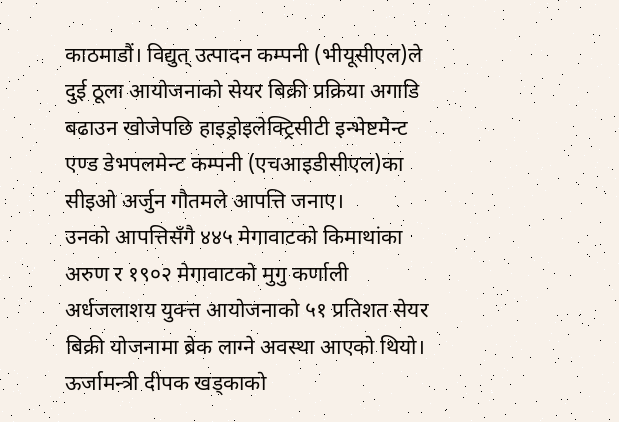काठमाडौं। विद्युत् उत्पादन कम्पनी (भीयूसीएल)ले दुई ठूला आयोजनाको सेयर बिक्री प्रक्रिया अगाडि बढाउन खोजेपछि हाइड्रोइलेक्ट्रिसीटी इन्भेष्टमेन्ट एण्ड डेभपलमेन्ट कम्पनी (एचआइडीसीएल)का सीइओ अर्जुन गौतमले आपत्ति जनाए।
उनको आपत्तिसँगै ४४५ मेगावाटको किमाथांका अरुण र १९०२ मेगावाटको मुगु कर्णाली अर्धजलाशय युक्त्त आयोजनाको ५१ प्रतिशत सेयर बिक्री योजनामा ब्रेक लाग्ने अवस्था आएको थियो।
ऊर्जामन्त्री दीपक खड्काको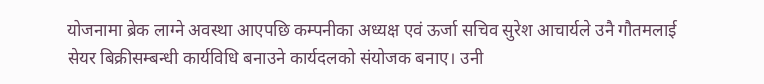योजनामा ब्रेक लाग्ने अवस्था आएपछि कम्पनीका अध्यक्ष एवं ऊर्जा सचिव सुरेश आचार्यले उनै गौतमलाई सेयर बिक्रीसम्बन्धी कार्यविधि बनाउने कार्यदलको संयोजक बनाए। उनी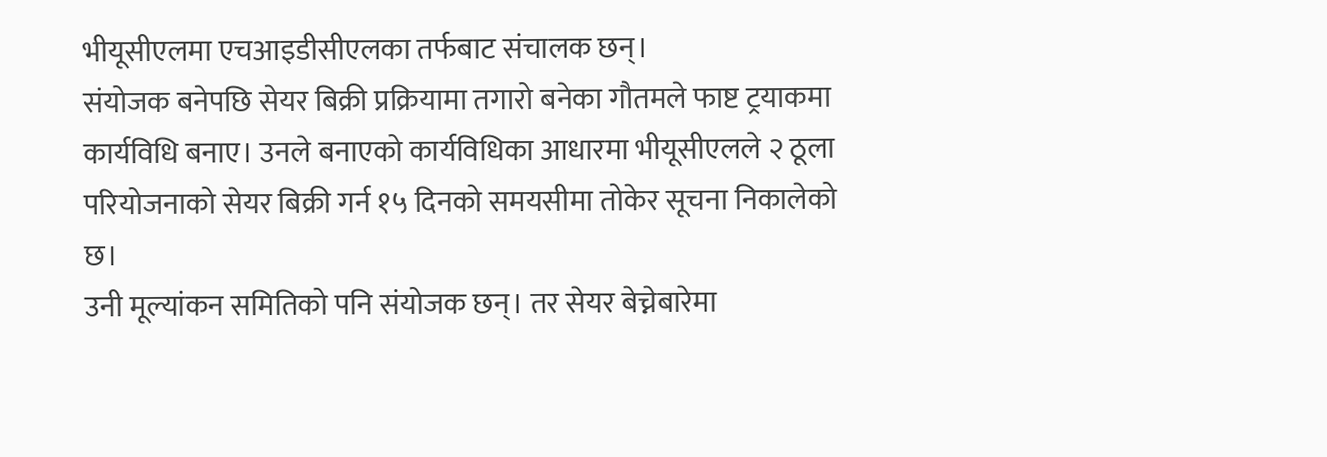भीयूसीएलमा एचआइडीसीएलका तर्फबाट संचालक छन्।
संयोजक बनेपछि सेयर बिक्री प्रक्रियामा तगारो बनेका गौतमले फाष्ट ट्रयाकमा कार्यविधि बनाए। उनले बनाएको कार्यविधिका आधारमा भीयूसीएलले २ ठूला परियोजनाको सेयर बिक्री गर्न १५ दिनको समयसीमा तोकेर सूचना निकालेको छ।
उनी मूल्यांकन समितिको पनि संयोजक छन्। तर सेयर बेच्नेबारेमा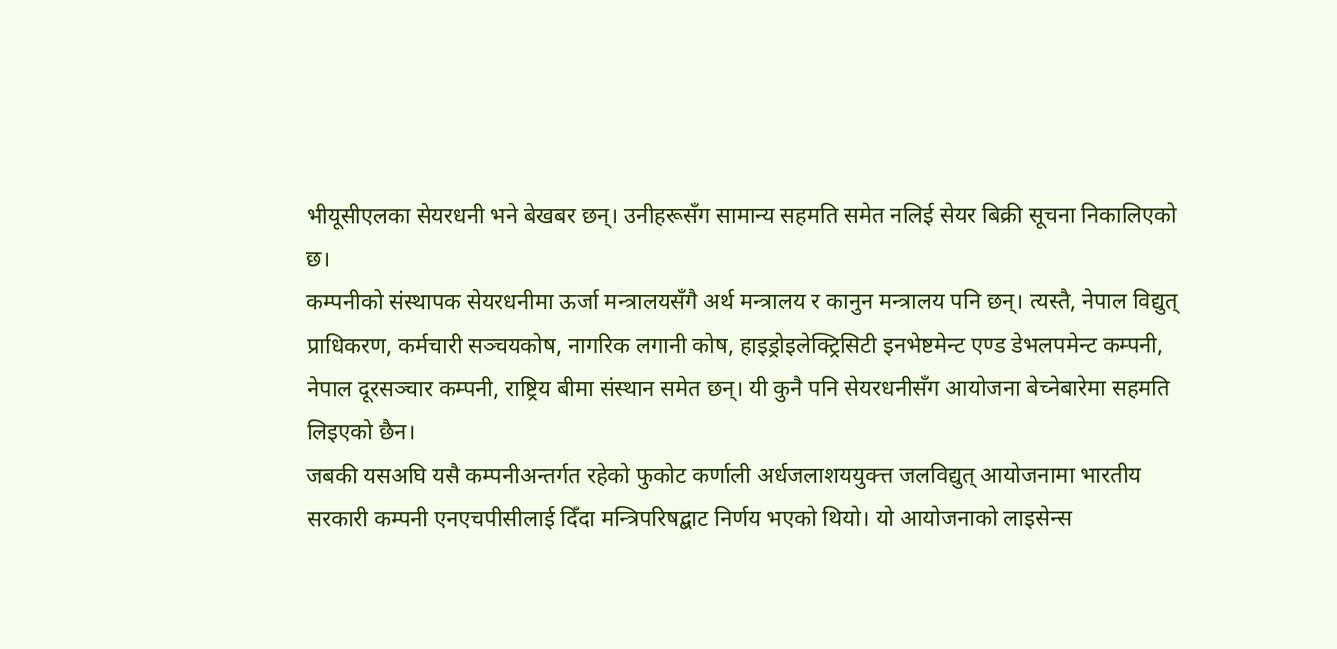भीयूसीएलका सेयरधनी भने बेखबर छन्। उनीहरूसँग सामान्य सहमति समेत नलिई सेयर बिक्री सूचना निकालिएको छ।
कम्पनीको संस्थापक सेयरधनीमा ऊर्जा मन्त्रालयसँगै अर्थ मन्त्रालय र कानुन मन्त्रालय पनि छन्। त्यस्तै, नेपाल विद्युत् प्राधिकरण, कर्मचारी सञ्चयकोष, नागरिक लगानी कोष, हाइड्रोइलेक्ट्रिसिटी इनभेष्टमेन्ट एण्ड डेभलपमेन्ट कम्पनी, नेपाल दूरसञ्चार कम्पनी, राष्ट्रिय बीमा संस्थान समेत छन्। यी कुनै पनि सेयरधनीसँग आयोजना बेच्नेबारेमा सहमति लिइएको छैन।
जबकी यसअघि यसै कम्पनीअन्तर्गत रहेको फुकोट कर्णाली अर्धजलाशययुक्त्त जलविद्युत् आयोजनामा भारतीय सरकारी कम्पनी एनएचपीसीलाई दिँदा मन्त्रिपरिषद्बाट निर्णय भएको थियो। यो आयोजनाको लाइसेन्स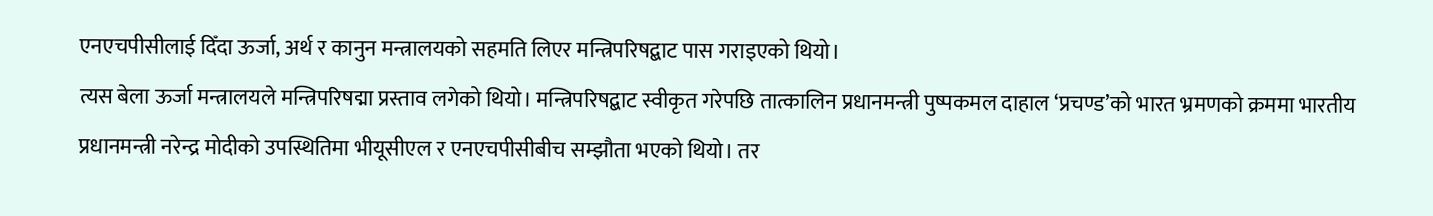एनएचपीसीलाई दिँदा ऊर्जा, अर्थ र कानुन मन्त्रालयको सहमति लिएर मन्त्रिपरिषद्बाट पास गराइएको थियो।
त्यस बेला ऊर्जा मन्त्रालयले मन्त्रिपरिषद्मा प्रस्ताव लगेको थियो। मन्त्रिपरिषद्बाट स्वीकृत गरेपछि तात्कालिन प्रधानमन्त्री पुष्पकमल दाहाल ‘प्रचण्ड’को भारत भ्रमणको क्रममा भारतीय प्रधानमन्त्री नरेन्द्र मोदीको उपस्थितिमा भीयूसीएल र एनएचपीसीबीच सम्झौता भएको थियो। तर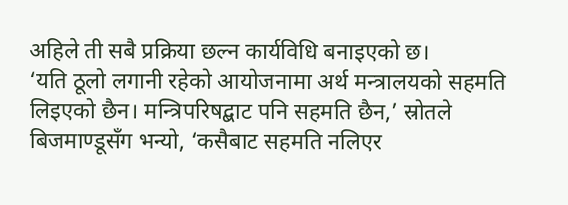अहिले ती सबै प्रक्रिया छल्न कार्यविधि बनाइएको छ।
‘यति ठूलो लगानी रहेको आयोजनामा अर्थ मन्त्रालयको सहमति लिइएको छैन। मन्त्रिपरिषद्बाट पनि सहमति छैन,’ स्रोतले बिजमाण्डूसँग भन्यो, ‘कसैबाट सहमति नलिएर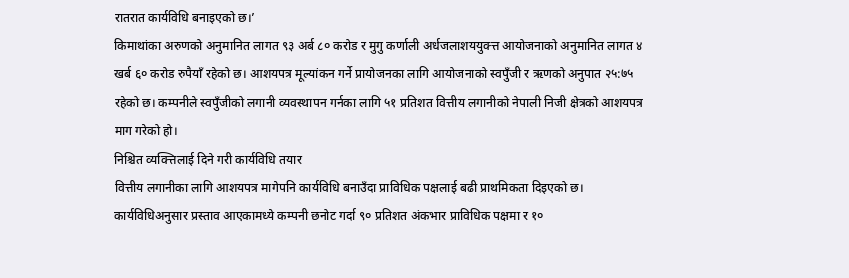रातरात कार्यविधि बनाइएको छ।’
किमाथांका अरुणको अनुमानित लागत ९३ अर्ब ८० करोड र मुगु कर्णाली अर्धजलाशययुक्त्त आयोजनाको अनुमानित लागत ४ खर्ब ६० करोड रुपैयाँ रहेको छ। आशयपत्र मूल्यांकन गर्ने प्रायोजनका लागि आयोजनाको स्वपुँजी र ऋणको अनुपात २५:७५ रहेको छ। कम्पनीले स्वपुँजीको लगानी व्यवस्थापन गर्नका लागि ५१ प्रतिशत वित्तीय लगानीको नेपाली निजी क्षेत्रको आशयपत्र माग गरेको हो।
निश्चित व्यक्त्तिलाई दिने गरी कार्यविधि तयार
वित्तीय लगानीका लागि आशयपत्र मागेपनि कार्यविधि बनाउँदा प्राविधिक पक्षलाई बढी प्राथमिकता दिइएको छ। कार्यविधिअनुसार प्रस्ताव आएकामध्ये कम्पनी छनोट गर्दा ९० प्रतिशत अंकभार प्राविधिक पक्षमा र १०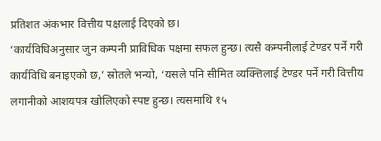प्रतिशत अंकभार वित्तीय पक्षलाई दिएको छ।
‘कार्यविधिअनुसार जुन कम्पनी प्राविधिक पक्षमा सफल हुन्छ। त्यसै कम्पनीलाई टेण्डर पर्ने गरी कार्यविधि बनाइएको छ,’ स्रोतले भन्यो, ‘यसले पनि सीमित व्यक्त्तिलाई टेण्डर पर्ने गरी वित्तीय लगानीको आशयपत्र खोलिएको स्पष्ट हुन्छ। त्यसमाथि १५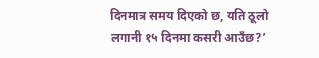दिनमात्र समय दिएको छ, यति ठूलो लगानी १५ दिनमा कसरी आउँछ?’